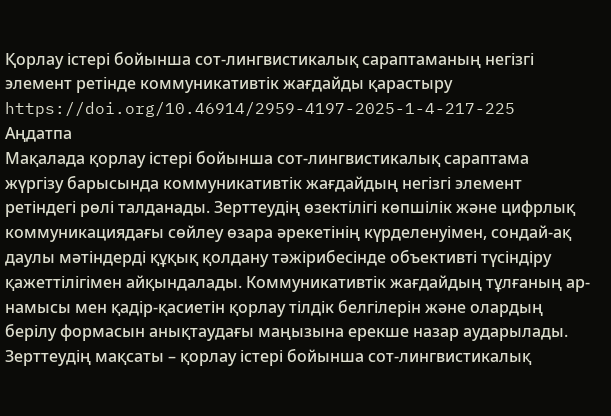Қорлау істері бойынша сот-лингвистикалық сараптаманың негізгі элемент ретінде коммуникативтік жағдайды қарастыру
https://doi.org/10.46914/2959-4197-2025-1-4-217-225
Аңдатпа
Мақалада қорлау істері бойынша сот-лингвистикалық сараптама жүргізу барысында коммуникативтік жағдайдың негізгі элемент ретіндегі рөлі талданады. Зерттеудің өзектілігі көпшілік және цифрлық коммуникациядағы сөйлеу өзара әрекетінің күрделенуімен, сондай-ақ даулы мәтіндерді құқық қолдану тәжірибесінде объективті түсіндіру қажеттілігімен айқындалады. Коммуникативтік жағдайдың тұлғаның ар-намысы мен қадір-қасиетін қорлау тілдік белгілерін және олардың берілу формасын анықтаудағы маңызына ерекше назар аударылады. Зерттеудің мақсаты – қорлау істері бойынша сот-лингвистикалық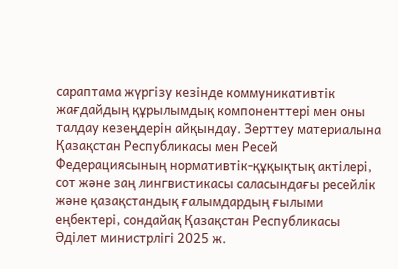сараптама жүргізу кезінде коммуникативтік жағдайдың құрылымдық компоненттері мен оны талдау кезеңдерін айқындау. Зерттеу материалына Қазақстан Республикасы мен Ресей Федерациясының нормативтік-құқықтық актілері, сот және заң лингвистикасы саласындағы ресейлік және қазақстандық ғалымдардың ғылыми еңбектері, сондайақ Қазақстан Республикасы Әділет министрлігі 2025 ж.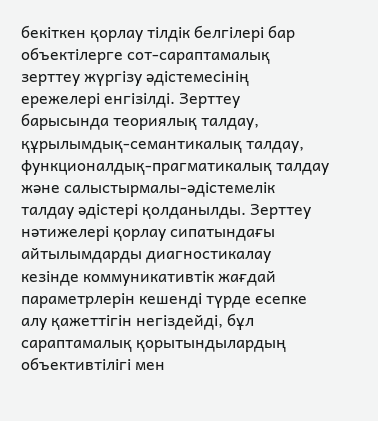бекіткен қорлау тілдік белгілері бар объектілерге сот-сараптамалық зерттеу жүргізу әдістемесінің ережелері енгізілді. Зерттеу барысында теориялық талдау, құрылымдық-семантикалық талдау, функционалдық-прагматикалық талдау және салыстырмалы-әдістемелік талдау әдістері қолданылды. Зерттеу нәтижелері қорлау сипатындағы айтылымдарды диагностикалау кезінде коммуникативтік жағдай параметрлерін кешенді түрде есепке алу қажеттігін негіздейді, бұл сараптамалық қорытындылардың объективтілігі мен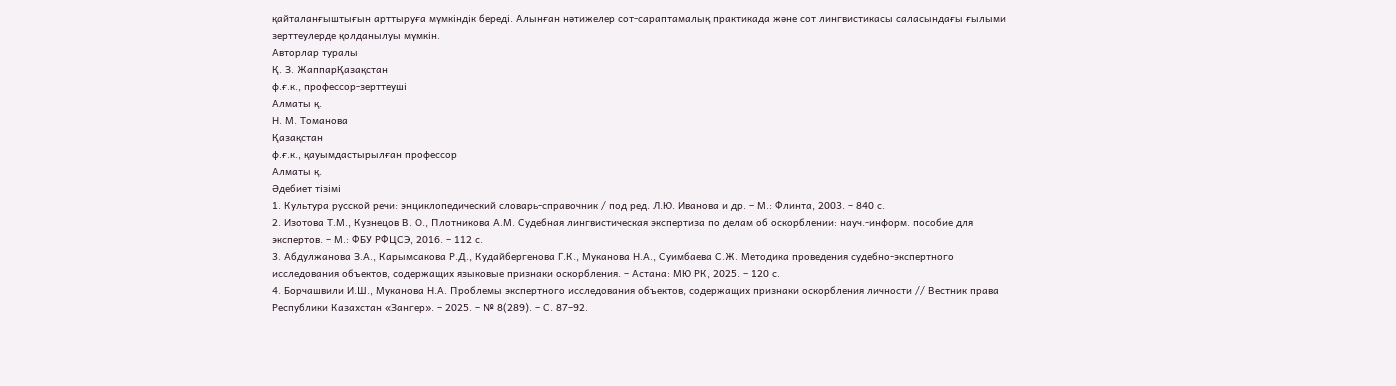қайталанғыштығын арттыруға мүмкіндік береді. Алынған нәтижелер сот-сараптамалық практикада және сот лингвистикасы саласындағы ғылыми зерттеулерде қолданылуы мүмкін.
Авторлар туралы
Қ. З. ЖаппарҚазақстан
ф.ғ.к., профессор-зерттеуші
Алматы қ.
Н. М. Томанова
Қазақстан
ф.ғ.к., қауымдастырылған профессор
Алматы қ.
Әдебиет тізімі
1. Культура русской речи: энциклопедический словарь-справочник / под ред. Л.Ю. Иванова и др. – М.: Флинта, 2003. – 840 с.
2. Изотова Т.М., Кузнецов В. О., Плотникова А.М. Судебная лингвистическая экспертиза по делам об оскорблении: науч.-информ. пособие для экспертов. – М.: ФБУ РФЦСЭ, 2016. – 112 с.
3. Абдулжанова З.А., Карымсакова Р.Д., Кудайбергенова Г.К., Муканова Н.А., Суимбаева С.Ж. Методика проведения судебно-экспертного исследования объектов, содержащих языковые признаки оскорбления. – Астана: МЮ РК, 2025. – 120 с.
4. Борчашвили И.Ш., Муканова Н.А. Проблемы экспертного исследования объектов, содержащих признаки оскорбления личности // Вестник права Республики Казахстан «Зангер». – 2025. – № 8(289). – С. 87–92.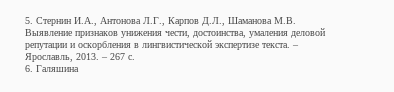5. Стернин И.А., Антонова Л.Г., Карпов Д.Л., Шаманова М.В. Выявление признаков унижения чести, достоинства, умаления деловой репутации и оскорбления в лингвистической экспертизе текста. – Ярославль, 2013. – 267 с.
6. Галяшина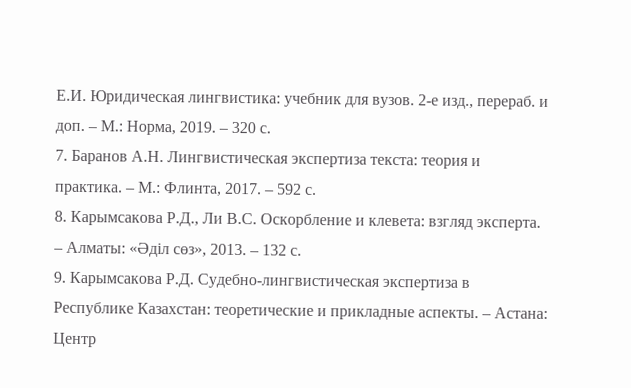Е.И. Юридическая лингвистика: учебник для вузов. 2-е изд., перераб. и доп. – М.: Норма, 2019. – 320 с.
7. Баранов А.Н. Лингвистическая экспертиза текста: теория и практика. – М.: Флинта, 2017. – 592 с.
8. Карымсакова Р.Д., Ли В.С. Оскорбление и клевета: взгляд эксперта. – Алматы: «Әділ сөз», 2013. – 132 с.
9. Карымсакова Р.Д. Судебно-лингвистическая экспертиза в Республике Казахстан: теоретические и прикладные аспекты. – Астана: Центр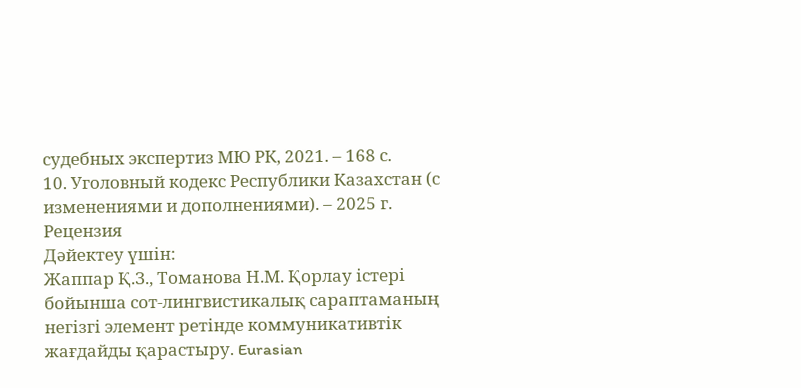судебных экспертиз МЮ РК, 2021. – 168 с.
10. Уголовный кодекс Республики Казахстан (с изменениями и дополнениями). – 2025 г.
Рецензия
Дәйектеу үшін:
Жаппар Қ.З., Томанова Н.М. Қорлау істері бойынша сот-лингвистикалық сараптаманың негізгі элемент ретінде коммуникативтік жағдайды қарастыру. Eurasian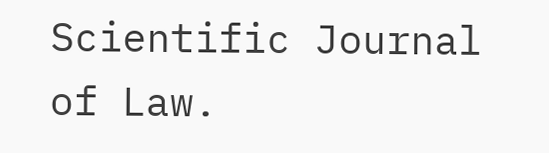Scientific Journal of Law.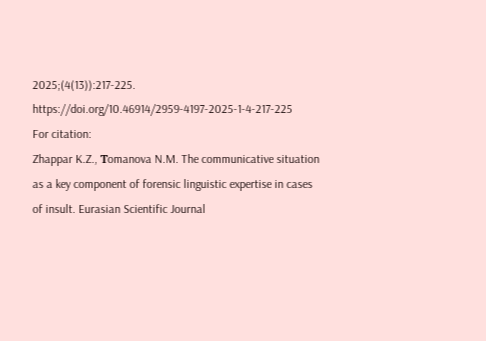2025;(4(13)):217-225. https://doi.org/10.46914/2959-4197-2025-1-4-217-225
For citation:
Zhappar K.Z., Тomanova N.M. The communicative situation as a key component of forensic linguistic expertise in cases of insult. Eurasian Scientific Journal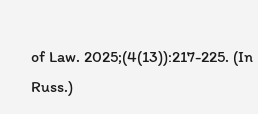of Law. 2025;(4(13)):217-225. (In Russ.)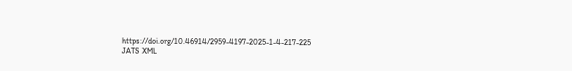https://doi.org/10.46914/2959-4197-2025-1-4-217-225
JATS XML